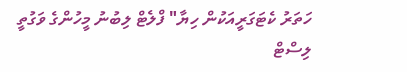ހަތަރު ކެޓަގަރީއަކުން ހިޔާ" ފްލެޓް ލިބުނު މީހުންގެ ވަގުތީ ލިސްޓް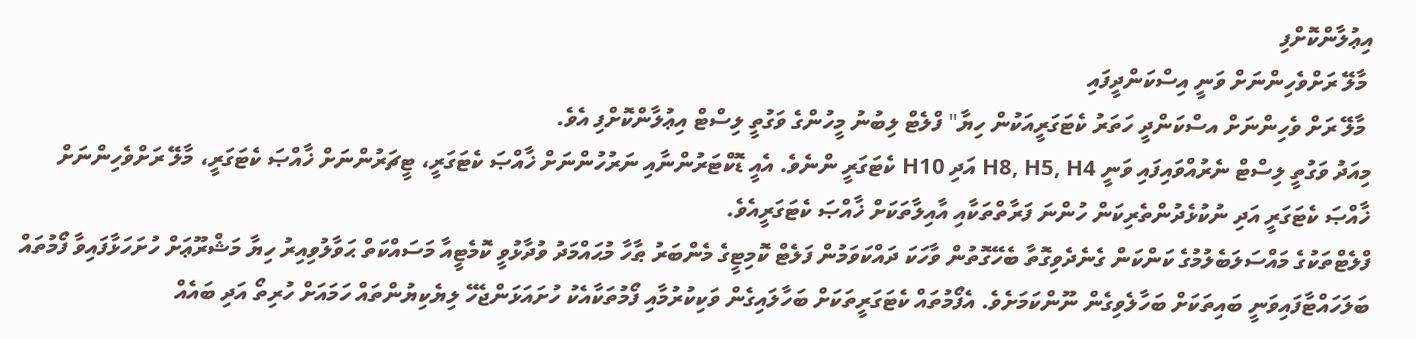އިޢުލާންކޮށްފި
 މާލޭ ރަށްވެހިންނަށް ވަނީ އިސްކަންދީފައި
 މާލޭ ރަށް ވެހިންނަށް އސްކަންދީ ހަތަރު ކެޓަގަރީއަކުން ހިޔާ" ފްލެޓް ލިބުނު މީހުންގެ ވަގުތީ ލިސްޓް އިޢުލާންކޮށްފި އެވެ.
މިއަދު ވަގުތީ ލިސްޓް ނެރުއްވައިފައި ވަނީ H8, H5, H4 އަދި H10 ކެޓަގަރީ ންނެވެ. އެއީ ޑޮކްޓަރުންނާއި ނަރުހުންނަށް ޚާއްޞަ ކެޓަގަރީ، ޓީޗަރުންނަށް ޚާއްޞަ ކެޓަގަރީ، މާލޭ ރަށްވެހިންނަށް ޚާއްޞަ ކެޓަގަރީ އަދި ނުކުޅެދުންތެރިކަން ހުންނަ ފަރާތްތަކާއި އާއިލާތަކަށް ޚާއްޞަ ކެޓަގަރީއެވެ.
ފްލެޓްތަކުގެ މައްސަލަބެލުމުގެ ކަންކަން ގެނެދެވިގޮތާ ބެހޭގޮތުން ވާހަކަ ދައްކަވަމުން ފަލެޓް ކޮމިޓީގެ މެންބަރު ޠާހާ މުޙައްމަދު ވުދާޅުވީ ކޮމެޓީއާ މަސައްކަތް ޙަވާލުވިއިރު ހިޔާ މަޝްރޫޢަށް ހުށަހަޅާފައިވާ ފޯމުތައް ބަލަހައްޓާފައިވަނީ ބައިތަކަށް ބަހާލެވިގެން ނޫންކަމަށެވެ. އެފޯމުތައް ކެޓަގަރީތަކަށް ބަހާލައިގެން ވަކިކުރުމާއި ފޯމުތަކާއެކު ހުށައަޅަންޖެހޭ ލިޔެކިޔުންތައް ހަމައަށް ހުރިތޯ އަދި ބައެއް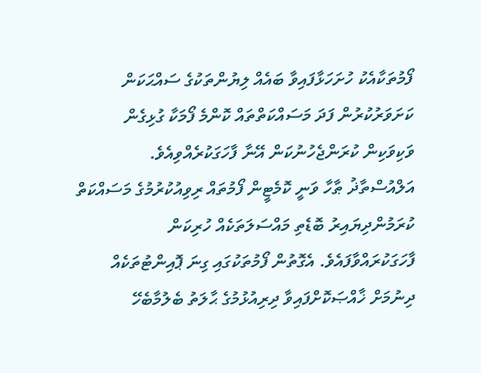ފޯމުތަކާއެކު ހުށަހަޅާފައިވާ ބައެއް ލިޔުންތަކުގެ ސައްޙަކަން ކަށަވަރުކުރުން ފަދަ މަސައްކަތްތައް ކޮންމެ ފޯމަކާ ގުޅިގެން ވަކިވަކިން ކުރަންޖެހުނުކަން އޭނާ ފާހަގަކުރެއްވިއެވެ.
އަލްއުސްތާޛު ޠާހާ ވަނީ ކޮމެޓީން ފޯމުތައް ރިވިއުކުރުމުގެ މަސައްކަތް ކުރަމުންދިޔައިރު ބޮޑެތި މައްސަލަތަކެއް ހުރިކަން ފާހަގަކުރައްވާފައެވެ. އެގޮތުން ފޯމުތަކުގައި ގިނަ ޕޮއިންޓުތަކެއް ދިނުމަށް ޚާއްޞަކޮށްފައިވާ ދިރިއުޅުމުގެ ޙާލަތު ބެލުމާބެހޭ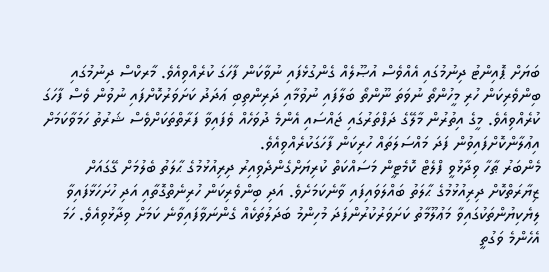ބަޔަށް ޕޮއިންޓު ދިނުމުގައި އެއްވެސް އުޞޫލެއް ގެންގުޅެފައި ނުވާކަން ފާހަގަ ކުރެއްވިއެވެ. މާރކްސް ދިނުމުގައި ބިންވެރިކަން ހުރި މީހުންތޯ ނުވަތަ ނޫންތޯ ބަލާފައި ނުވުމާއި ދަރިންތިބި ޢަދަދު ކަށަވަރުކޮށްފައި ނުވުން ވެސް ފާހަގަ ކުރެއްވިއެވެ. މީގެ އިތުރުން މާލޭގެ ދަފްތަރުގައި ޖައްސައި އެންމެ ދުވަހެއް ވެފައިވާ ފަރާތްތަކަށްވެސް ޝަރުތު ހަމަވާކަމަށް އިޢުލާންކޮށްފައިވުން ފަދަ މައްސަލަތައް ހުރިކަން ފާހަގަކުރެއްވިއެވެ.
މެންބަރު ޠާހާ ވިދާޅުވީ ފްލެޓް ކޮމެޓީން މަސައްކަތް ކުރިޔަށްގެންދެވިއިރު ދިރިއުޅުމުގެ ޙާލަތު ބެލުމަށް ގޭގައަށް ޒިޔާރަތްކޮށް ދިރިއުޅުމުގެ ޙާލަތު ބައްލަވައިފައި ވާނެކަމަށެވެ. އަދި ބިންވެރިކަން ހުރިނެތްގޮތާއި އަދި ހުށަހަޅާފައިވާ ލިޔެކިޔުންތަކުގައިވާ މަޢުލޫމާތު ކަށަވަރުކުރުންފަދަ މުހިންމު ބަދަލުތަކެއް ގެންނަވާފައިވާނެ ކަމަށް ވިދާޅުވިއެވެ. ހަމަ އެހެންމެ ވަގުތީ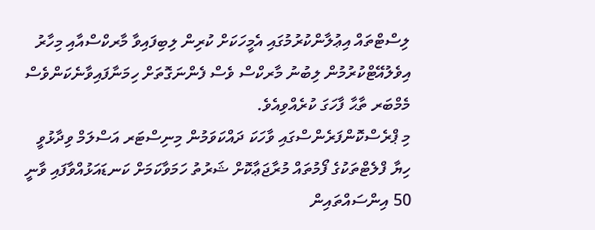ލިސްޓްތައް އިޢުލާންކުރުމުގައި އެމީހަކަށް ކުރިން ލިބިފައިވާ މާރކްސްއާއި މިހާރު އިވެލުއޭޓްކުރުމުން ލިބުނު މާރކްސް ވެސް ފެންނަގޮތަށް ހިމަނާފައިވާނެކަންވެސް މެމްބަރ ތާޙާ ފާހަގަ ކުރެއްވިއެވެ.
މި ޕްރެސްކޮންފަރެންސްގައި ވާހަކަ ދައްކަވަމުން މިނިސްޓަރ އަސްލަމް ވިދާޅުވީ ހިޔާ ފްލެޓްތަކުގެ ފޯމުތައް މުރާޖަޢާކޮށް ޝަރުތު ހަމަވާކަމަށް ކަނޑައަޅުއްވާފައި ވާނީ 50 އިންސައްތައިން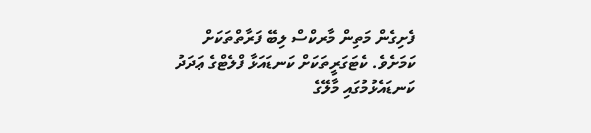ފެށިގެން މަތިން މާރކްސް ލިބޭ ފަރާތްތަކަށް ކަމަށެވެ. ކެޓަގަރީތަކަށް ކަނޑައަޅާ ފްލެޓްގެ ޢަދަދު ކަނޑައެޅުމުގައި މާލޭގެ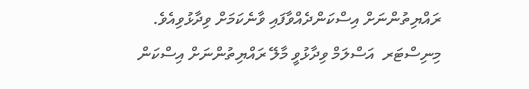ރައްޔިތުންނަށް އިސްކަންދެއްވާފައި ވާނެކަމަށް ވިދާޅުވިއެވެ. މިނިސްޓަރ  އަސްލަމް ވިދާޅުވީ މާލޭ ރައްޔިތުންނަށް އިސްކަން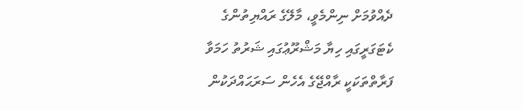ދެއްވުމަށް ނިންމެވީ، މާލޭގެ ރައްޔިތުންގެ ކެޓަގަރީގައި ހިޔާ މަޝްރޫޢުގައި ޝަރުތު ހަމަވާ ފަރާތްތަކަކީ ރާއްޖޭގެ އެހެން ސަރަޙައްދަކުން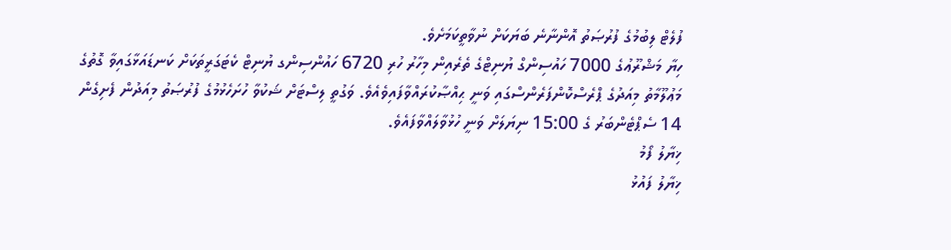ފުލެޓް ލިބުމުގެ ފުރުޞަތު އޮންނާނެ ބަޔަކަށް ނުވާތީކަމަށެވެ.
ހިޔާ މަޝްރޫޢުގެ 7000 ހައުސިންގް ޔުނިޓްގެ ތެރެއިން މިހާރު ހުރި 6720 ހައުންސިންގ ޔުނިޓް ކެޓަގަރީތަކަށް ކަނޑައަޅާގައިވާ ގޮތުގެ މަޢުލޫމާތު މިއަދުގެ ޕްރެސްކޮންފަރެންސްގައި ވަނީ ޙިއްޞާކުރައްވާފައިވެއެވެ. ވަގުތީ ލިސްޓަށް ޝަކުވާ ހުށަހެޅުމުގެ ފުރުޞަތު މިއަދުން ފެށިގެން 14 ސެޕްޓެންބަރު ގެ 15:00 ނިޔަލަށް ވަނީ ހުޅުވާލައްވާފައެވެ.
ޚިޔާލު ފޯމު
ޚިޔާލު ފައުޅު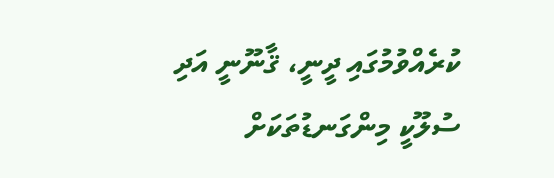ކުރެއްވުމުގައި ދީނީ، ޤާނޫނީ އަދި ސުލޫކީ މިންގަނޑުތަކަށް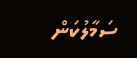ސަމާލުކަން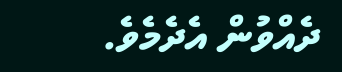ދެއްވުން އެދެމެވެ.